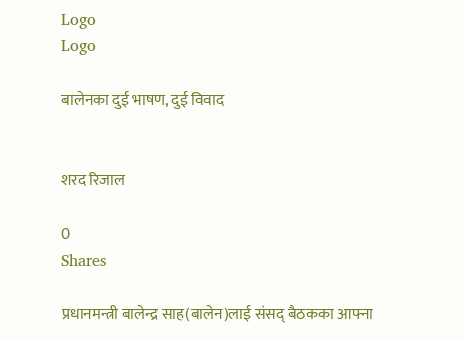Logo
Logo

बालेनका दुई भाषण, दुई विवाद


शरद रिजाल

0
Shares

प्रधानमन्त्री बालेन्द्र साह(बालेन)लाई संसद् बैठकका आफ्ना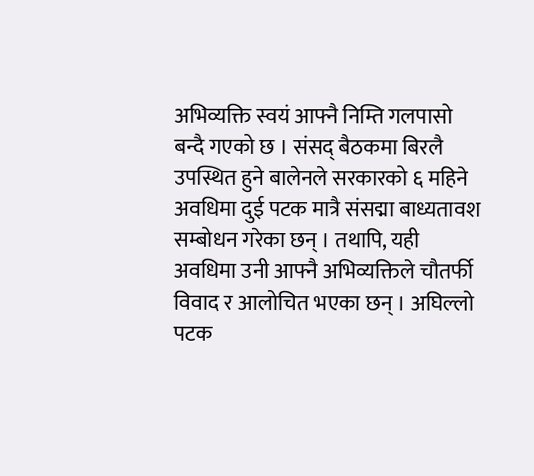अभिव्यक्ति स्वयं आफ्नै निम्ति गलपासो बन्दै गएको छ । संसद् बैठकमा बिरलै उपस्थित हुने बालेनले सरकारको ६ महिने अवधिमा दुई पटक मात्रै संसद्मा बाध्यतावश सम्बोधन गरेका छन् । तथापि, यही अवधिमा उनी आफ्नै अभिव्यक्तिले चौतर्फी विवाद र आलोचित भएका छन् । अघिल्लो पटक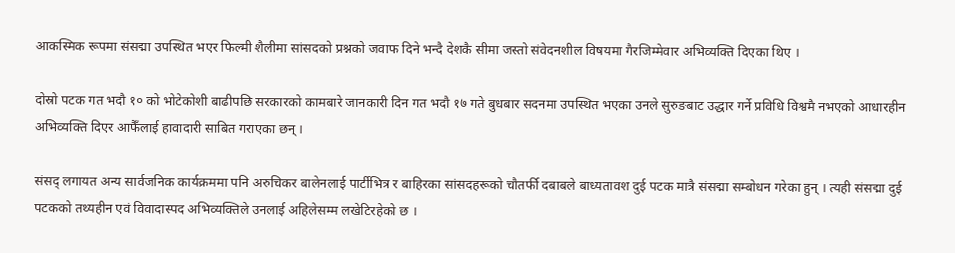आकस्मिक रूपमा संसद्मा उपस्थित भएर फिल्मी शैलीमा सांसदको प्रश्नको जवाफ दिने भन्दै देशकै सीमा जस्तो संवेदनशील विषयमा गैरजिम्मेवार अभिव्यक्ति दिएका थिए ।

दोस्रो पटक गत भदौ १० को भोटेकोशी बाढीपछि सरकारको कामबारे जानकारी दिन गत भदौ १७ गते बुधबार सदनमा उपस्थित भएका उनले सुरुङबाट उद्धार गर्ने प्रविधि विश्वमै नभएको आधारहीन अभिव्यक्ति दिएर आफैँलाई हावादारी साबित गराएका छन् ।

संसद् लगायत अन्य सार्वजनिक कार्यक्रममा पनि अरुचिकर बालेनलाई पार्टीभित्र र बाहिरका सांसदहरूको चौतर्फी दबाबले बाध्यतावश दुई पटक मात्रै संसद्मा सम्बोधन गरेका हुन् । त्यही संसद्मा दुई पटकको तथ्यहीन एवं विवादास्पद अभिव्यक्तिले उनलाई अहिलेसम्म लखेटिरहेको छ ।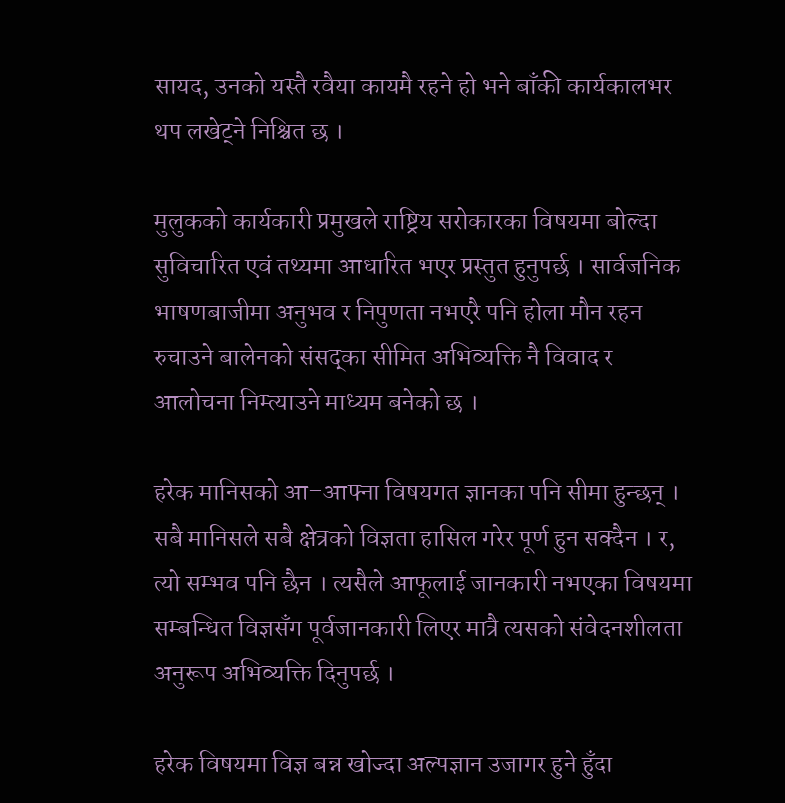सायद, उनको यस्तै रवैया कायमै रहने हो भने बाँकी कार्यकालभर थप लखेट्ने निश्चित छ ।

मुलुकको कार्यकारी प्रमुखले राष्ट्रिय सरोकारका विषयमा बोल्दा सुविचारित एवं तथ्यमा आधारित भएर प्रस्तुत हुनुपर्छ । सार्वजनिक भाषणबाजीमा अनुभव र निपुणता नभएरै पनि होला मौन रहन रुचाउने बालेनको संसद्का सीमित अभिव्यक्ति नै विवाद र आलोचना निम्त्याउने माध्यम बनेको छ ।

हरेक मानिसको आ–आफ्ना विषयगत ज्ञानका पनि सीमा हुन्छन् । सबै मानिसले सबै क्षेत्रको विज्ञता हासिल गरेर पूर्ण हुन सक्दैन । र, त्यो सम्भव पनि छैन । त्यसैले आफूलाई जानकारी नभएका विषयमा सम्बन्धित विज्ञसँग पूर्वजानकारी लिएर मात्रै त्यसको संवेदनशीलता अनुरूप अभिव्यक्ति दिनुपर्छ ।

हरेक विषयमा विज्ञ बन्न खोज्दा अल्पज्ञान उजागर हुने हुँदा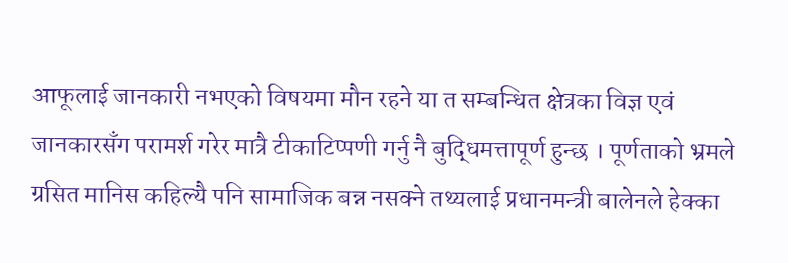आफूलाई जानकारी नभएको विषयमा मौन रहने या त सम्बन्धित क्षेत्रका विज्ञ एवं जानकारसँग परामर्श गरेर मात्रै टीकाटिप्पणी गर्नु नै बुद्धिमत्तापूर्ण हुन्छ । पूर्णताको भ्रमले ग्रसित मानिस कहिल्यै पनि सामाजिक बन्न नसक्ने तथ्यलाई प्रधानमन्त्री बालेनले हेक्का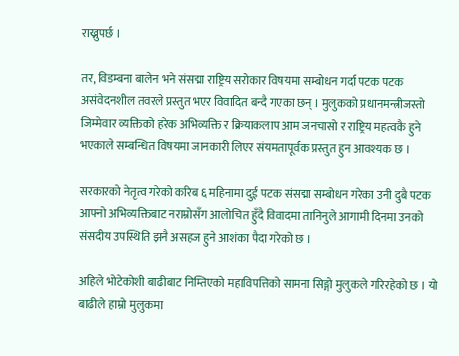राख्नुपर्छ ।

तर, विडम्बना बालेन भने संसद्मा राष्ट्रिय सरोकार विषयमा सम्बोधन गर्दा पटक पटक असंवेदनशील तवरले प्रस्तुत भएर विवादित बन्दै गएका छन् । मुलुकको प्रधानमन्त्रीजस्तो जिम्मेवार व्यक्तिको हरेक अभिव्यक्ति र क्रियाकलाप आम जनचासो र राष्ट्रिय महत्वकै हुने भएकाले सम्बन्धित विषयमा जानकारी लिएर संयमतापूर्वक प्रस्तुत हुन आवश्यक छ ।

सरकारको नेतृत्व गरेको करिब ६ महिनामा दुई पटक संसद्मा सम्बोधन गरेका उनी दुबै पटक आफ्नो अभिव्यक्तिबाट नराम्रोसँग आलोचित हुँदै विवादमा तानिनुले आगामी दिनमा उनको संसदीय उपस्थिति झनै असहज हुने आशंका पैदा गरेको छ ।

अहिले भोटेकोशी बाढीबाट निम्तिएको महाविपत्तिको सामना सिङ्गो मुलुकले गरिरहेको छ । यो बाढीले हाम्रो मुलुकमा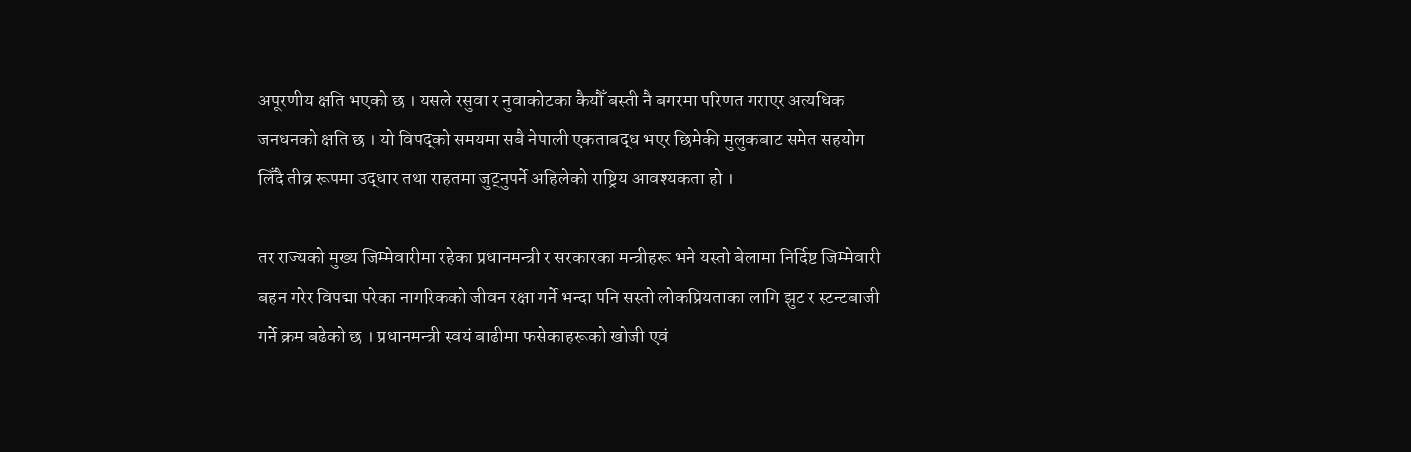अपूरणीय क्षति भएको छ । यसले रसुवा र नुवाकोटका कैयौँ बस्ती नै बगरमा परिणत गराएर अत्यधिक जनधनको क्षति छ । यो विपद्को समयमा सबै नेपाली एकताबद्ध भएर छिमेकी मुलुकबाट समेत सहयोग लिँदै तीव्र रूपमा उद्धार तथा राहतमा जुट्नुपर्ने अहिलेको राष्ट्रिय आवश्यकता हो ।

तर राज्यको मुख्य जिम्मेवारीमा रहेका प्रधानमन्त्री र सरकारका मन्त्रीहरू भने यस्तो बेलामा निर्दिष्ट जिम्मेवारी बहन गरेर विपद्मा परेका नागरिकको जीवन रक्षा गर्ने भन्दा पनि सस्तो लोकप्रियताका लागि झुट र स्टन्टबाजी गर्ने क्रम बढेको छ । प्रधानमन्त्री स्वयं बाढीमा फसेकाहरूको खोजी एवं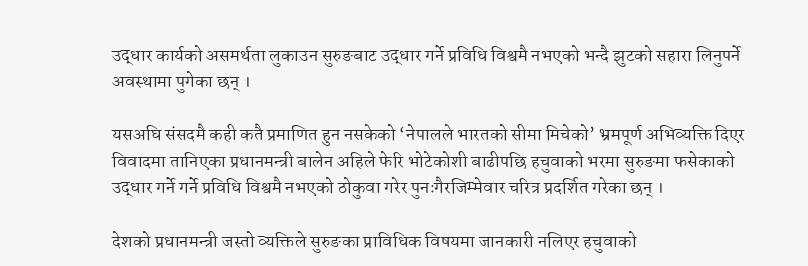उद्धार कार्यको असमर्थता लुकाउन सुरुङबाट उद्धार गर्ने प्रविधि विश्वमै नभएको भन्दै झुटको सहारा लिनुपर्ने अवस्थामा पुगेका छन् ।

यसअघि संसदमै कही कतै प्रमाणित हुन नसकेको ‘नेपालले भारतको सीमा मिचेको’ भ्रमपूर्ण अभिव्यक्ति दिएर विवादमा तानिएका प्रधानमन्त्री बालेन अहिले फेरि भोटेकोशी बाढीपछि हचुवाको भरमा सुरुङमा फसेकाको उद्धार गर्ने गर्ने प्रविधि विश्वमै नभएको ठोकुवा गरेर पुनःगैरजिम्मेवार चरित्र प्रदर्शित गरेका छन् ।

देशको प्रधानमन्त्री जस्तो व्यक्तिले सुरुङका प्राविधिक विषयमा जानकारी नलिएर हचुवाको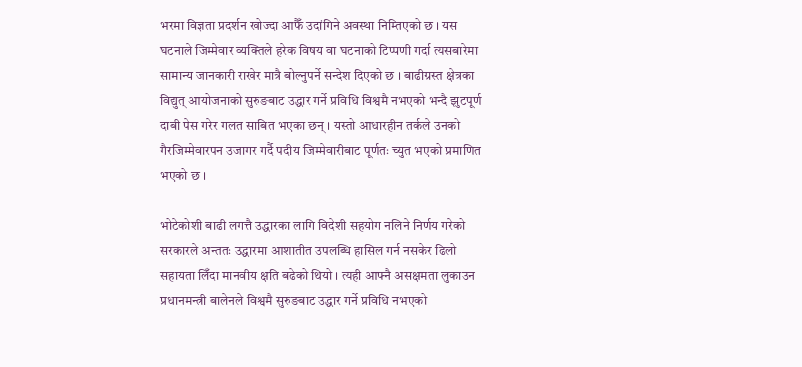भरमा विज्ञता प्रदर्शन खोज्दा आफैँ उदांगिने अवस्था निम्तिएको छ । यस घटनाले जिम्मेवार व्यक्तिले हरेक विषय वा घटनाको टिप्पणी गर्दा त्यसबारेमा सामान्य जानकारी राखेर मात्रै बोल्नुपर्ने सन्देश दिएको छ । बाढीग्रस्त क्षेत्रका विद्युत् आयोजनाको सुरुङबाट उद्धार गर्ने प्रविधि विश्वमै नभएको भन्दै झुटपूर्ण दाबी पेस गरेर गलत साबित भएका छन् । यस्तो आधारहीन तर्कले उनको गैरजिम्मेवारपन उजागर गर्दै पदीय जिम्मेवारीबाट पूर्णतः च्युत भएको प्रमाणित भएको छ ।

भोटेकोशी बाढी लगत्तै उद्धारका लागि विदेशी सहयोग नलिने निर्णय गरेको सरकारले अन्ततः उद्धारमा आशातीत उपलब्धि हासिल गर्न नसकेर ढिलो सहायता लिँदा मानवीय क्षति बढेको थियो । त्यही आफ्नै असक्षमता लुकाउन प्रधानमन्त्री बालेनले विश्वमै सुरुङबाट उद्धार गर्ने प्रविधि नभएको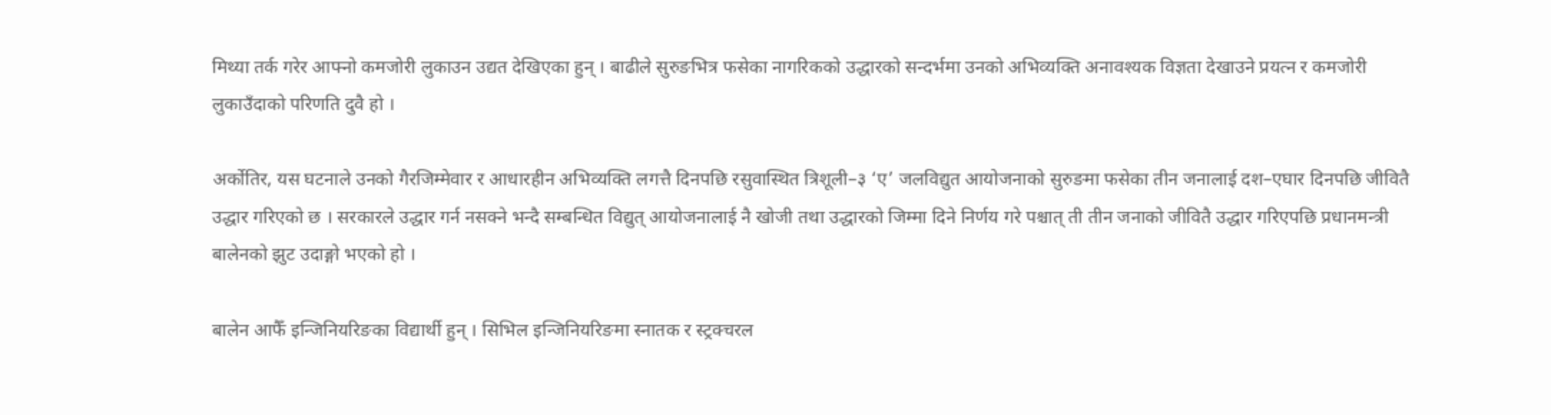मिथ्या तर्क गरेर आफ्नो कमजोरी लुकाउन उद्यत देखिएका हुन् । बाढीले सुरुङभित्र फसेका नागरिकको उद्धारको सन्दर्भमा उनको अभिव्यक्ति अनावश्यक विज्ञता देखाउने प्रयत्न र कमजोरी लुकाउँदाको परिणति दुवै हो ।

अर्कोतिर, यस घटनाले उनको गैरजिम्मेवार र आधारहीन अभिव्यक्ति लगत्तै दिनपछि रसुवास्थित त्रिशूली–३ ‘ए’ जलविद्युत आयोजनाको सुरुङमा फसेका तीन जनालाई दश–एघार दिनपछि जीवितै उद्धार गरिएको छ । सरकारले उद्धार गर्न नसक्ने भन्दै सम्बन्धित विद्युत् आयोजनालाई नै खोजी तथा उद्धारको जिम्मा दिने निर्णय गरे पश्चात् ती तीन जनाको जीवितै उद्धार गरिएपछि प्रधानमन्त्री बालेनको झुट उदाङ्गो भएको हो ।

बालेन आफैँ इन्जिनियरिङका विद्यार्थी हुन् । सिभिल इन्जिनियरिङमा स्नातक र स्ट्रक्चरल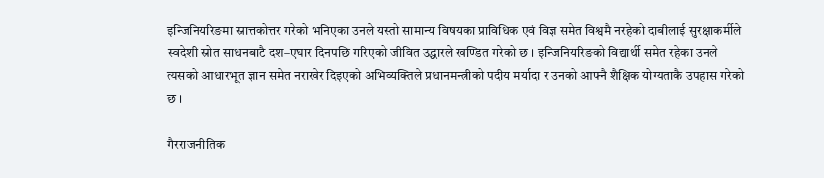इन्जिनियरिङमा स्नात्तकोत्तर गरेको भनिएका उनले यस्तो सामान्य विषयका प्राविधिक एवं विज्ञ समेत विश्वमै नरहेको दाबीलाई सुरक्षाकर्मीले स्वदेशी स्रोत साधनबाटै दश–एघार दिनपछि गरिएको जीवित उद्धारले खण्डित गरेको छ । इन्जिनियरिङको विद्यार्थी समेत रहेका उनले त्यसको आधारभूत ज्ञान समेत नराखेर दिइएको अभिव्यक्तिले प्रधानमन्त्रीको पदीय मर्यादा र उनको आफ्नै शैक्षिक योग्यताकै उपहास गरेको छ ।

गैरराजनीतिक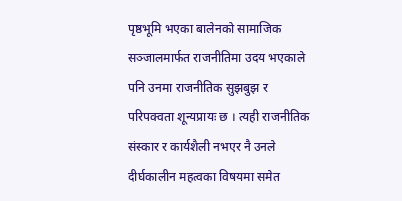पृष्ठभूमि भएका बालेनको सामाजिक सञ्जालमार्फत राजनीतिमा उदय भएकाले पनि उनमा राजनीतिक सुझबुझ र परिपक्वता शून्यप्रायः छ । त्यही राजनीतिक संस्कार र कार्यशैली नभएर नै उनले दीर्घकालीन महत्वका विषयमा समेत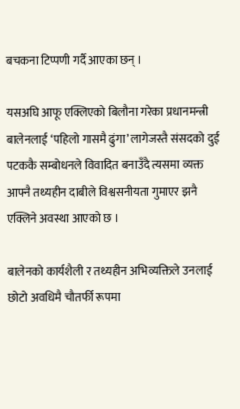बचकना टिप्पणी गर्दै आएका छन् ।

यसअघि आफू एक्लिएको बिलौना गरेका प्रधानमन्त्री बालेनलाई ‘पहिलो गासमै ढुंगा’ लागेजस्तै संसदको दुई पटककै सम्बोधनले विवादित बनाउँदै त्यसमा व्यक्त आफ्नै तथ्यहीन दाबीले विश्वसनीयता गुमाएर झनै एक्लिने अवस्था आएको छ ।

बालेनको कार्यशैली र तथ्यहीन अभिव्यक्तिले उनलाई छोटो अवधिमै चौतर्फी रूपमा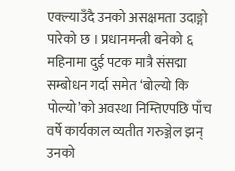एक्ल्याउँदै उनको असक्षमता उदाङ्गो पारेको छ । प्रधानमन्त्री बनेको ६ महिनामा दुई पटक मात्रै संसद्मा सम्बोधन गर्दा समेत ‘बोल्यो कि पोल्यो’को अवस्था निम्तिएपछि पाँच वर्षे कार्यकाल व्यतीत गरुञ्जेल झन् उनको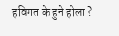हविगत के हुने होला ?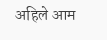अहिले आम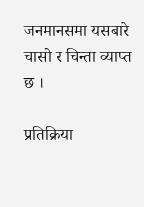जनमानसमा यसबारे चासो र चिन्ता व्याप्त छ ।

प्रतिक्रिया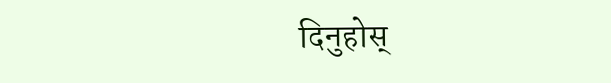दिनुहोस्